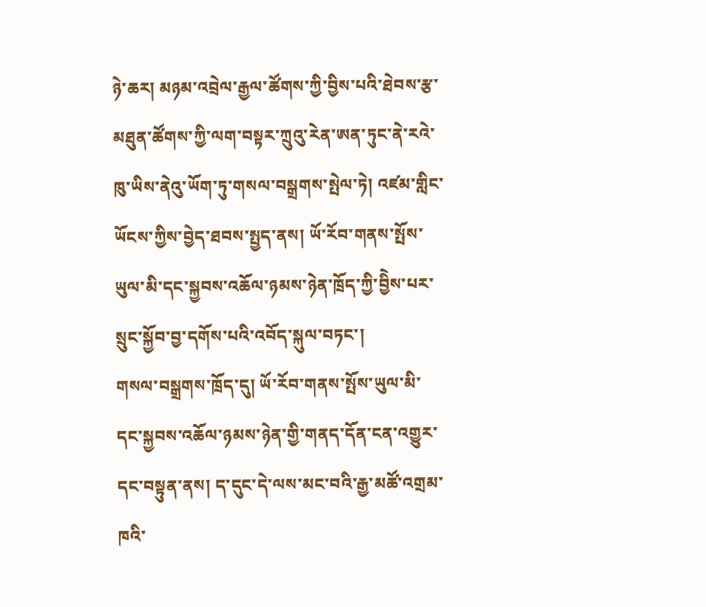ཉེ་ཆར། མཉམ་འབྲེལ་རྒྱལ་ཚོགས་ཀྱི་བྱིས་པའི་ཐེབས་རྩ་མཐུན་ཚོགས་ཀྱི་ལག་བསྟར་ཀྲུའུ་རེན་ཨན་ཏུང་ནེ་རའེ་ཁུ་ཡིས་ནེའུ་ཡོག་ཏུ་གསལ་བསྒྲགས་སྤེལ་ཏེ། འཛམ་གླིང་ཡོངས་ཀྱིས་བྱེད་ཐབས་སྤྱད་ནས། ཡོ་རོབ་གནས་སྤོས་ཡུལ་མི་དང་སྐྱབས་འཆོལ་ཉམས་ཉེན་ཁྲོད་ཀྱི་བྱིེས་པར་སྲུང་སྐྱོབ་བྱ་དགོས་པའི་འབོད་སྐུལ་བཏང་།
གསལ་བསྒྲགས་ཁྲོད་དུ། ཡོ་རོབ་གནས་སྤོས་ཡུལ་མི་དང་སྐྱབས་འཆོལ་ཉམས་ཉེན་གྱི་གནད་དོན་ངན་འགྱུར་དང་བསྟུན་ནས། ད་དུང་དེ་ལས་མང་བའི་རྒྱ་མཚོ་འགྲམ་ཁའི་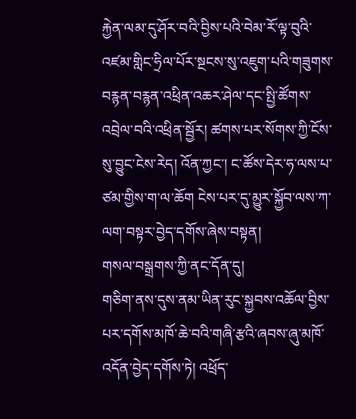རྐྱེན་ལམ་དུ་ཤོར་བའི་བྱིས་པའི་བེམ་རོ་ལྟ་བུའི་འཛམ་གླིང་ཧྲིལ་པོར་སྔངས་སུ་འཇུག་པའི་གཟུགས་བརྙན་བརྙན་འཕྲིན་འཆར་ཤེལ་དང་སྤྱི་ཚོགས་འབྲེལ་བའི་འཕྲིན་སྦྱོར། ཚགས་པར་སོགས་ཀྱི་ངོས་སུ་བྱུང་ངེས་རེད། འོན་ཀྱང་། ང་ཚོས་དེར་ཧ་ལས་པ་ཙམ་གྱིས་ག་ལ་ཆོག ངེས་པར་དུ་མྱུར་སྐྱོབ་ལས་ཀ་ལག་བསྟར་བྱེད་དགོས་ཞེས་བསྟན།
གསལ་བསྒྲགས་ཀྱི་ནང་དོན་དུ།
གཅིག་ནས་དུས་ནམ་ཡིན་རུང་སྐྱབས་འཆོལ་བྱིས་པར་དགོས་མཁོ་ཆེ་བའི་གཞི་རྩའི་ཞབས་ཞུ་མཁོ་འདོན་བྱེད་དགོས་ཏེ། འཕྲོད་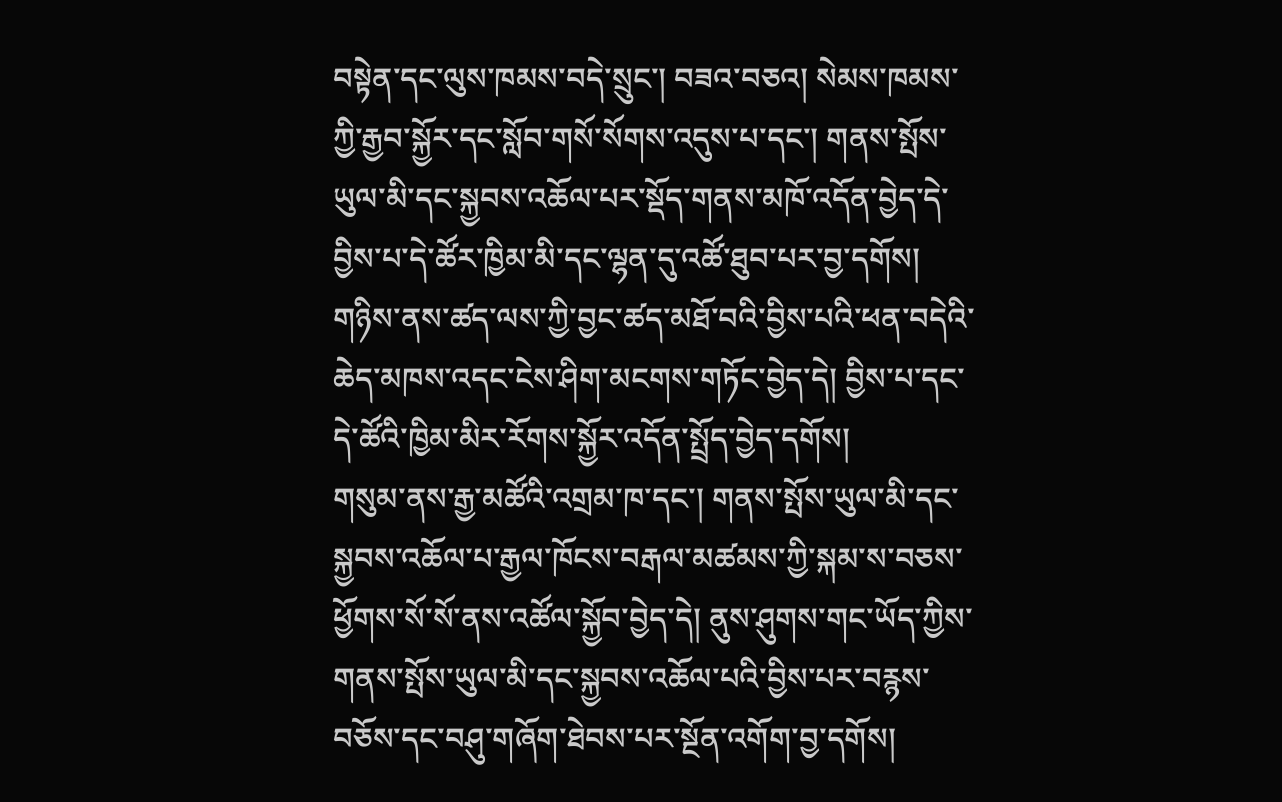བསྟེན་དང་ལུས་ཁམས་བདེ་སྲུང་། བཟའ་བཅའ། སེམས་ཁམས་ཀྱི་རྒྱབ་སྐྱོར་དང་སློབ་གསོ་སོགས་འདུས་པ་དང་། གནས་སྤོས་ཡུལ་མི་དང་སྐྱབས་འཆོལ་པར་སྡོད་གནས་མཁོ་འདོན་བྱེད་དེ་བྱིས་པ་དེ་ཚོར་ཁྱིམ་མི་དང་ལྷན་དུ་འཚོ་ཐུབ་པར་བྱ་དགོས།
གཉིས་ནས་ཚད་ལས་ཀྱི་བྱང་ཚད་མཐོ་བའི་བྱིས་པའི་ཕན་བདེའི་ཆེད་མཁས་འདང་ངེས་ཤིག་མངགས་གཏོང་བྱེད་དེ། བྱིས་པ་དང་དེ་ཚོའི་ཁྱིམ་མིར་རོགས་སྐྱོར་འདོན་སྤྲོད་བྱེད་དགོས།
གསུམ་ནས་རྒྱ་མཚོའི་འགྲམ་ཁ་དང་། གནས་སྤོས་ཡུལ་མི་དང་སྐྱབས་འཆོལ་པ་རྒྱལ་ཁོངས་བརྒལ་མཚམས་ཀྱི་སྐམ་ས་བཅས་ཕྱོགས་སོ་སོ་ནས་འཚོལ་སྐྱོབ་བྱེད་དེ། ནུས་ཤུགས་གང་ཡོད་ཀྱིས་གནས་སྤོས་ཡུལ་མི་དང་སྐྱབས་འཆོལ་པའི་བྱིས་པར་བརྙས་བཅོས་དང་བཤུ་གཞོག་ཐེབས་པར་སྔོན་འགོག་བྱ་དགོས།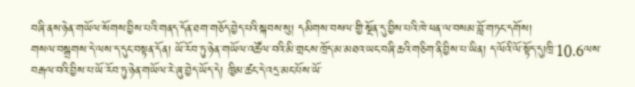བཞི་ནས་ཉེན་གཡོལ་སོགས་བྱིས་པའི་གནད་དོན་ཐག་གཅོད་བྱེད་པའི་སྐབས་སུ། དམིགས་བསལ་གྱི་སྔོན་དུ་བྱིས་པའི་ཁེ་ཕན་ལ་བསམ་བློ་གཏང་དགོས།
གསལ་བསྒྲགས་དེ་ལས་ད་དུང་བསྟན་དོན། ཡོ་རོབ་ཏུ་ཉེན་གཡོལ་འཚོལ་བའི་མི་གྲངས་ཁྲོད་མ་མཐའ་ཡང་བཞི་ཆའི་གཅིག་ནི་བྱིས་པ་ཡིན། ད་ལོའི་ལོ་སྟོད་དུ།ཁྲི་10.6ལས་བརྒལ་བའི་བྱིས་པ་ཡོ་རོབ་ཏུ་ཉེན་གཡོལ་རེ་ཞུ་བྱེད་ཡོད་དེ། ཁྱིམ་ཚང་དེ་འདྲ་མང་པོས་ཡོ་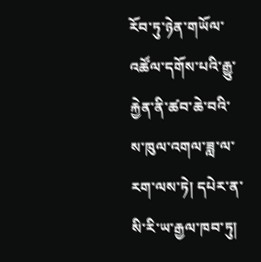རོབ་ཏུ་ཉེན་གཡོལ་འཚོལ་དགོས་པའི་རྒྱུ་རྐྱེན་ནི་ཚབ་ཆེ་བའི་ས་ཁུལ་འགལ་ཟླ་ལ་རག་ལས་ཏེ། དཔེར་ན་སི་རི་ཡ་རྒྱལ་ཁབ་ཏུ།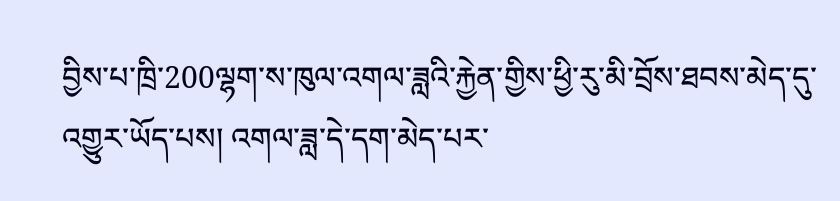བྱིས་པ་ཁྲི་200ལྷག་ས་ཁུལ་འགལ་ཟླའི་རྐྱེན་གྱིས་ཕྱི་རུ་མི་བྲོས་ཐབས་མེད་དུ་འགྱུར་ཡོད་པས། འགལ་ཟླ་དེ་དག་མེད་པར་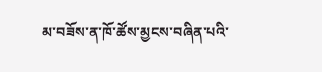མ་བཟོས་ན་ཁོ་ཚོས་མྱངས་བཞིན་པའི་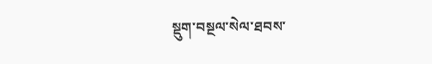སྡུག་བསྔལ་སེལ་ཐབས་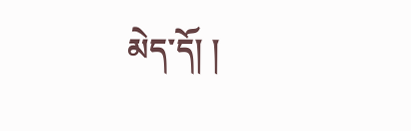མེད་དོ། །